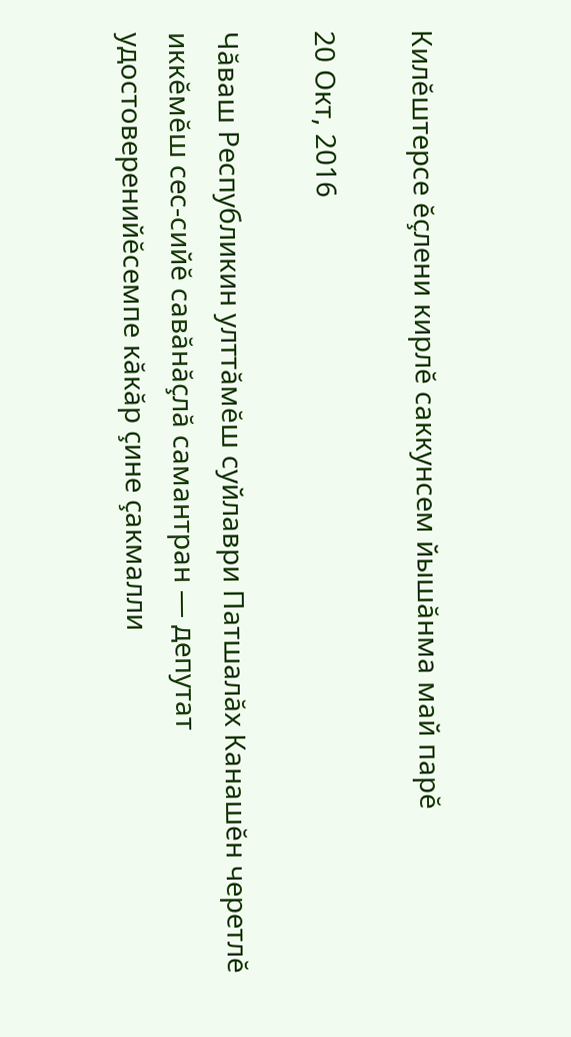Килĕштерсе ĕçлени кирлĕ саккунсем йышăнма май парĕ

20 Окт, 2016

Чăваш Республикин улттăмĕш суйлаври Патшалăх Канашĕн черетлĕ иккĕмĕш сес-сийĕ савăнăçлă самантран — депутат удостоверенийĕсемпе кăкăр çине çакмалли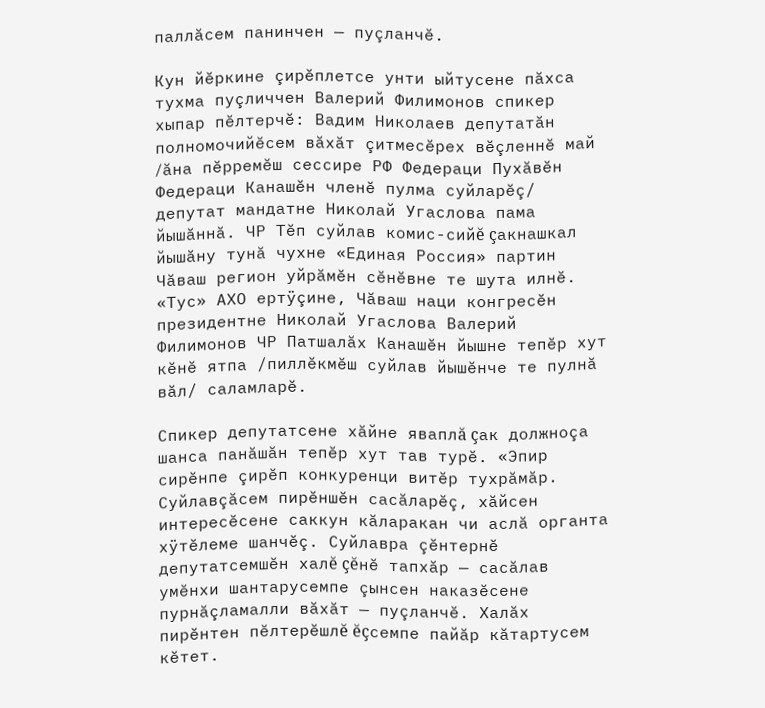паллăсем панинчен — пуçланчĕ.

Кун йĕркине çирĕплетсе унти ыйтусене пăхса тухма пуçличчен Валерий Филимонов спикер хыпар пĕлтерчĕ: Вадим Николаев депутатăн полномочийĕсем вăхăт çитмесĕрех вĕçленнĕ май /ăна пĕрремĕш сессире РФ Федераци Пухăвĕн Федераци Канашĕн членĕ пулма суйларĕç/ депутат мандатне Николай Угаслова пама йышăннă. ЧР Тĕп суйлав комис-сийĕ çакнашкал йышăну тунă чухне «Единая Россия» партин Чăваш регион уйрăмĕн сĕнĕвне те шута илнĕ. «Тус» АХО ертÿçине, Чăваш наци конгресĕн президентне Николай Угаслова Валерий Филимонов ЧР Патшалăх Канашĕн йышне тепĕр хут кĕнĕ ятпа /пиллĕкмĕш суйлав йышĕнче те пулнă вăл/ саламларĕ.

Спикер депутатсене хăйне яваплă çак должноçа шанса панăшăн тепĕр хут тав турĕ. «Эпир сирĕнпе çирĕп конкуренци витĕр тухрăмăр. Суйлавçăсем пирĕншĕн сасăларĕç, хăйсен интересĕсене саккун кăларакан чи аслă органта хÿтĕлеме шанчĕç. Суйлавра çĕнтернĕ депутатсемшĕн халĕ çĕнĕ тапхăр — сасăлав умĕнхи шантарусемпе çынсен наказĕсене пурнăçламалли вăхăт — пуçланчĕ. Халăх пирĕнтен пĕлтерĕшлĕ ĕçсемпе пайăр кăтартусем кĕтет.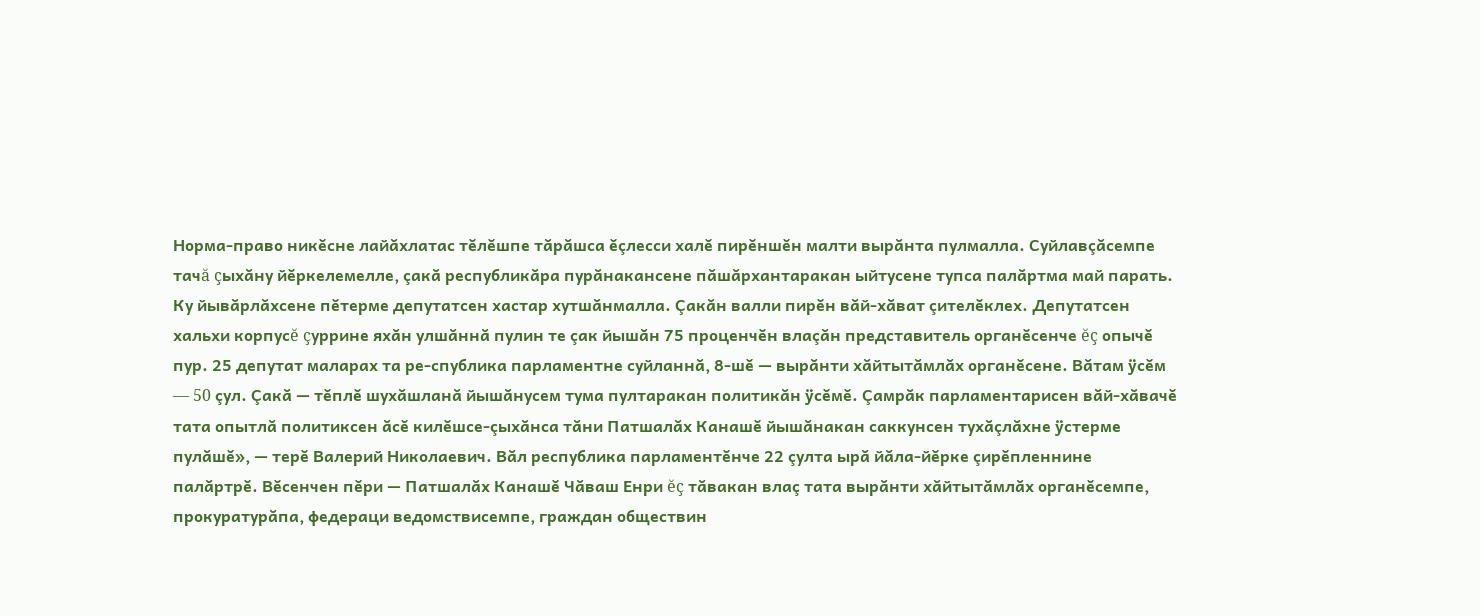Норма-право никĕсне лайăхлатас тĕлĕшпе тăрăшса ĕçлесси халĕ пирĕншĕн малти вырăнта пулмалла. Суйлавçăсемпе тачă çыхăну йĕркелемелле, çакă республикăра пурăнакансене пăшăрхантаракан ыйтусене тупса палăртма май парать. Ку йывăрлăхсене пĕтерме депутатсен хастар хутшăнмалла. Çакăн валли пирĕн вăй-хăват çителĕклех. Депутатсен хальхи корпусĕ çуррине яхăн улшăннă пулин те çак йышăн 75 проценчĕн влаçăн представитель органĕсенче ĕç опычĕ пур. 25 депутат маларах та ре-спублика парламентне суйланнă, 8-шĕ — вырăнти хăйтытăмлăх органĕсене. Вăтам ÿсĕм — 50 çул. Çакă — тĕплĕ шухăшланă йышăнусем тума пултаракан политикăн ÿсĕмĕ. Çамрăк парламентарисен вăй-хăвачĕ тата опытлă политиксен ăсĕ килĕшсе-çыхăнса тăни Патшалăх Канашĕ йышăнакан саккунсен тухăçлăхне ÿстерме пулăшĕ», — терĕ Валерий Николаевич. Вăл республика парламентĕнче 22 çулта ырă йăла-йĕрке çирĕпленнине палăртрĕ. Вĕсенчен пĕри — Патшалăх Канашĕ Чăваш Енри ĕç тăвакан влаç тата вырăнти хăйтытăмлăх органĕсемпе, прокуратурăпа, федераци ведомствисемпе, граждан обществин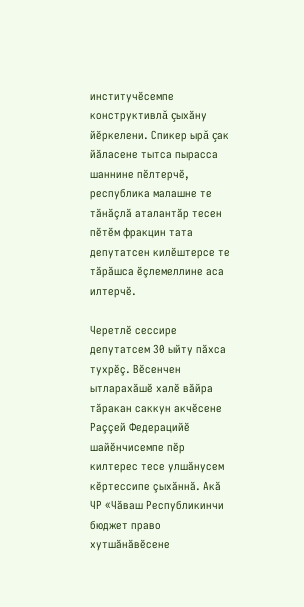институчĕсемпе конструктивлă çыхăну йĕркелени. Спикер ырă çак йăласене тытса пырасса шаннине пĕлтерчĕ, республика малашне те тăнăçлă аталантăр тесен пĕтĕм фракцин тата депутатсен килĕштерсе те тăрăшса ĕçлемеллине аса илтерчĕ.

Черетлĕ сессире депутатсем 30 ыйту пăхса тухрĕç. Вĕсенчен ытларахăшĕ халĕ вăйра тăракан саккун акчĕсене Раççей Федерацийĕ шайĕнчисемпе пĕр килтерес тесе улшăнусем кĕртессипе çыхăннă. Акă ЧР «Чăваш Республикинчи бюджет право хутшăнăвĕсене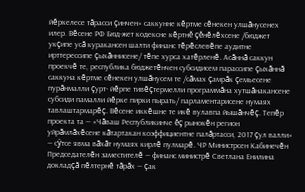йĕркелесе тăрасси çинчен» саккунне кĕртме сĕнекен улшăнусенех илер. Вĕсене РФ Бюд-жет кодексне кĕртнĕ çĕнĕлĕхсене /бюджет укçипе усă куракансен шалти финанс тĕрĕслевĕпе аудитне ирттерессипе çыхăннисене/ тĕпе хурса хатĕрленĕ. Асăннă саккун проекчĕ те, республика бюджетĕнчен субсидисем парассипе çыхăннă саккуна кĕртме сĕнекен улшăнусем те /сăмах çамрăк çемьесене пурăнмалли çурт- йĕрпе тивĕçтермелли программăна хутшăнакансене субсиди памалли йĕрке пирки пырать/ парламентарисене нумаях тавлаштармарĕç. Вĕсене иккĕшне те икĕ вулавпа йышăнчĕç. Тепĕр проекта та — «Чăваш Республикинче ĕç рынокĕн регион уйрăмлăхĕсене кăтартакан коэффициентне палăртасси, 2017 çул валли» — сÿтсе явма вăхăт нумаях кирлĕ пулмарĕ. ЧР Министрсен Кабинечĕн Председателĕн заместителĕ — финанс министрĕ Светлана Енилина докладçă пĕлтернĕ тăрăх — çак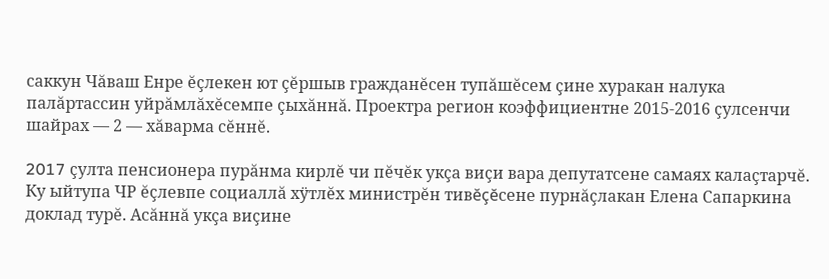саккун Чăваш Енре ĕçлекен ют çĕршыв гражданĕсен тупăшĕсем çине хуракан налука палăртассин уйрăмлăхĕсемпе çыхăннă. Проектра регион коэффициентне 2015-2016 çулсенчи шайрах — 2 — хăварма сĕннĕ.

2017 çулта пенсионера пурăнма кирлĕ чи пĕчĕк укçа виçи вара депутатсене самаях калаçтарчĕ. Ку ыйтупа ЧР ĕçлевпе социаллă хÿтлĕх министрĕн тивĕçĕсене пурнăçлакан Елена Сапаркина доклад турĕ. Асăннă укçа виçине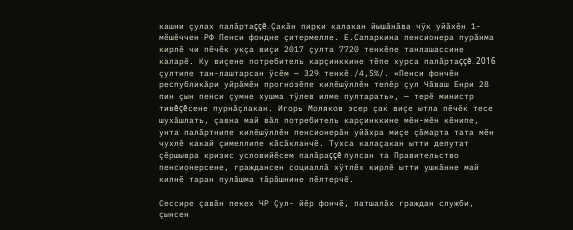кашни çулах палăртаççĕ. Çакăн пирки калакан йышăнăва чÿк уйăхĕн 1-мĕшĕччен РФ Пенси фондне çитермелле. Е.Сапаркина пенсионера пурăнма кирлĕ чи пĕчĕк укçа виçи 2017 çулта 7720 тенкĕпе танлашассине каларĕ. Ку виçене потребитель карçинккине тĕпе хурса палăртаççĕ. 2016 çултипе тан-лаштарсан ÿсĕм — 329 тенкĕ /4,5%/. «Пенси фончĕн республикăри уйрăмĕн прогнозĕпе килĕшÿллĕн тепĕр çул Чăваш Енри 28 пин çын пенси çумне хушма тÿлев илме пултарать», — терĕ министр тивĕçĕсене пурнăçлакан. Игорь Моляков эсер çак виçе ытла пĕчĕк тесе шухăшлать, çавна май вăл потребитель карçинккине мĕн-мĕн кĕнипе, унта палăртнипе килĕшÿллĕн пенсионерăн уйăхра миçе çăмарта тата мĕн чухлĕ какай çимеллипе кăсăкланчĕ. Тухса калаçакан ытти депутат çĕршывра кризис условийĕсем палăраççĕ пулсан та Правительство пенсионерсене, граждансен социаллă хÿтлĕх кирлĕ ытти ушкăнне май килнĕ таран пулăшма тăрăшнине пĕлтерчĕ.

Сессире çавăн пекех ЧР Çул- йĕр фончĕ, патшалăх граждан служби, çынсен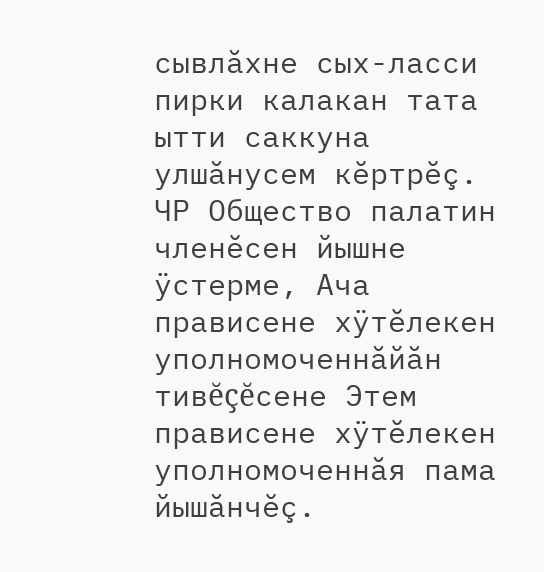сывлăхне сых-ласси пирки калакан тата ытти саккуна улшăнусем кĕртрĕç. ЧР Общество палатин членĕсен йышне ÿстерме, Ача прависене хÿтĕлекен уполномоченнăйăн тивĕçĕсене Этем прависене хÿтĕлекен уполномоченнăя пама йышăнчĕç.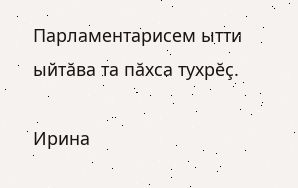Парламентарисем ытти ыйтăва та пăхса тухрĕç.

Ирина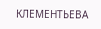КЛЕМЕНТЬЕВА